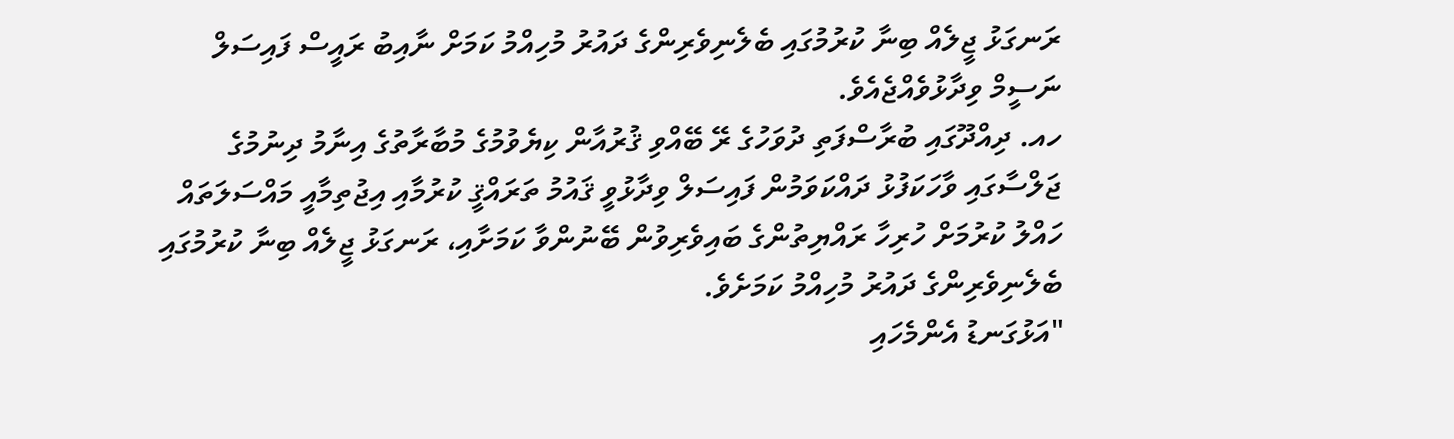ރަނގަޅު ޖީލެއް ބިނާ ކުރުމުގައި ބެލެނިވެރިންގެ ދައުރު މުހިއްމު ކަމަށް ނާއިބު ރައީސް ފައިސަލް ނަސީމް ވިދާޅުވެއްޖެއެވެ.
ހއ. ދިއްދޫގައި ބުރާސްފަތި ދުވަހުގެ ރޭ ބޭއްވި ޤުރުއާން ކިޔެވުމުގެ މުބާރާތުގެ އިނާމު ދިނުމުގެ ޖަލްސާގައި ވާހަކަފުޅު ދައްކަވަމުން ފައިސަލް ވިދާޅުވީ ޤައުމު ތަރައްޤީ ކުރުމާއި އިޖުތިމާއީ މައްސަލަތައް ހައްލު ކުރުމަށް ހުރިހާ ރައްޔިތުންގެ ބައިވެރިވުން ބޭނުންވާ ކަމަށާއި، ރަނގަޅު ޖީލެއް ބިނާ ކުރުމުގައި ބެލެނިވެރިންގެ ދައުރު މުހިއްމު ކަމަށެވެ.
"އަޅުގަނޑު އެންމެހައި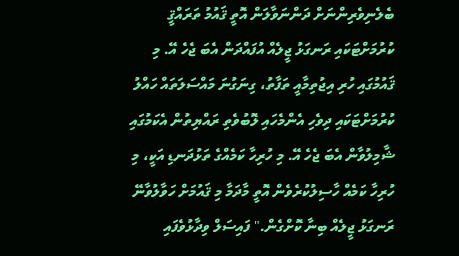ބެލެނިވެރިންނަށް ދަންނަވާލަން އޮތީ ޤައުމު ތަރައްޤީ ކުރުމަށްޓަކައި ރަނގަޅު ޖީލެއް އުފައްދަން އެބަ ޖެހެ އޭ. މި ޤައުމުގައި ހުރި އިޖުތިމާއީ ތަފާތު، ގިނަގުނަ މައްސަލަތައް ހައްލު ކުރުމަށްޓަކައި ދިވެހި އެންމެހައި ލޮބުވެތި ރައްޔިތުން އެކަމުގައި ޝާމިލުވާން އެބަ ޖެހެ އޭ. މި ހުރިހާ ކަމެއްގެ ތަޅުދަނޑި އަކީ، މި ހުރިހާ ކަމެއް ހާސިލުކުރެވެން އޮތީ މާދަމާ މި ޤައުމަށް ހަވާލުވާނޭ ރަނގަޅު ޖީލެއް ބިނާ ކޮށްގެން." ފައިސަލް ވިދާޅުވެފައި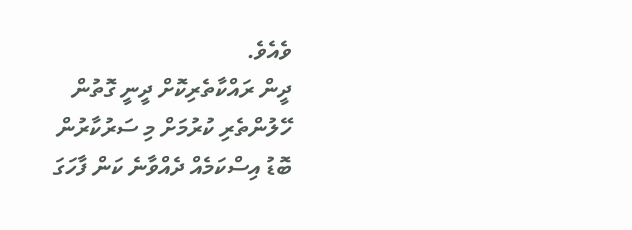ވެއެވެ.
ދީން ރައްކާތެރިކޮށް ދީނީ ގޮތުން ހޭލުންތެރި ކުރުމަށް މި ސަރުކާރުން ބޮޑު އިސްކަމެއް ދެއްވާނެ ކަން ފާހަގަ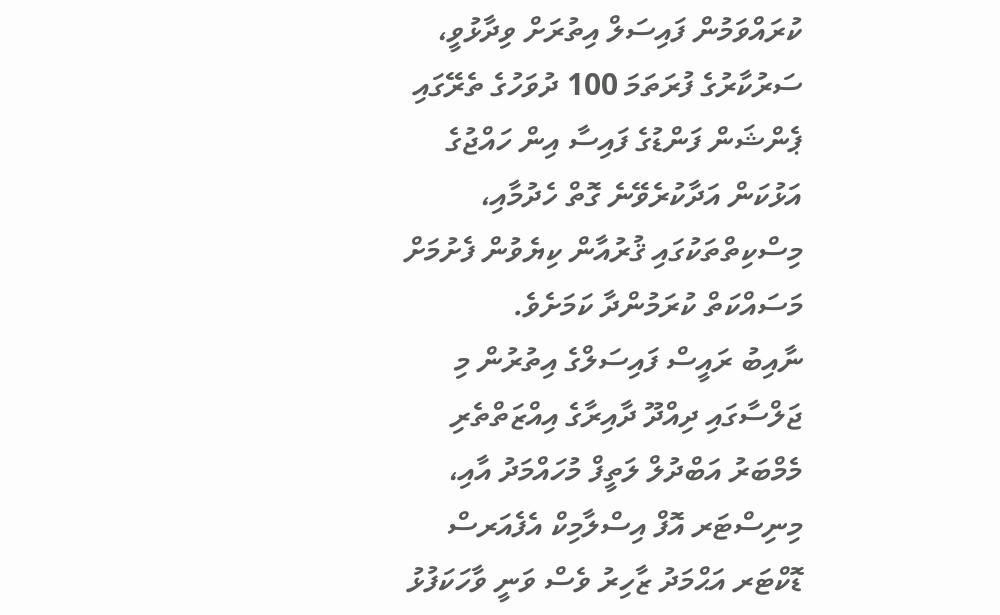ކުރައްވަމުން ފައިސަލް އިތުރަށް ވިދާޅުވީ، ސަރުކާރުގެ ފުރަތަމަ 100 ދުވަހުގެ ތެރޭގައި ޕެންޝަން ފަންޑުގެ ފައިސާ އިން ހައްޖުގެ އަޅުކަން އަދާކުރެވޭނެ ގޮތް ހެދުމާއި، މިސްކިތްތަކުގައި ޤުރުއާން ކިޔެވުން ފެށުމަށް މަސައްކަތް ކުރަމުންދާ ކަމަށެވެ.
ނާއިބު ރައީސް ފައިސަލްގެ އިތުރުން މި ޖަލްސާގައި ދިއްދޫ ދާއިރާގެ އިއްޒަތްތެރި މެމްބަރު އަބްދުލް ލަތީފް މުހައްމަދު އާއި، މިނިސްޓަރ އޮފް އިސްލާމިކް އެފެއަރސް ޑޮކްޓަރ އަޙްމަދު ޒާހިރު ވެސް ވަނީ ވާހަކަފުޅު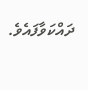ދައްކަވާފައެވެ.